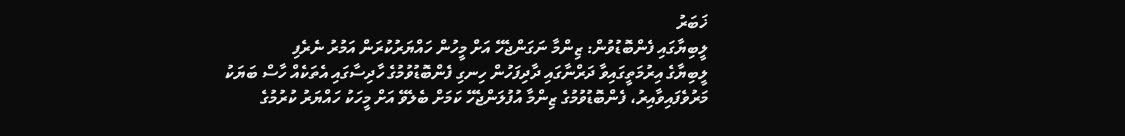ޚަބަރު
ލީބިޔާގައި ފެންބޮޑުވުން: ޒިންމާ ނަގަންޖެހޭ އަށް މީހުން ހައްޔަރުކުރަން އަމުރު ނެރެފި
ލީބިޔާގެ އިރުމަތީގައިވާ ދަރްނާގައި ދާދިފަހުން ހިނގި ފެންބޮޑުވުމުގެ ހާދިސާގައި އެތަކެއް ހާސް ބަޔަކު މަރުވެފައިވާއިރު، ފެންބޮޑުވުމުގެ ޒިންމާ އުފުލަންޖެހޭ ކަމަށް ބެލެވޭ އަށް މީހަކު ހައްޔަރު ކުރުމުގެ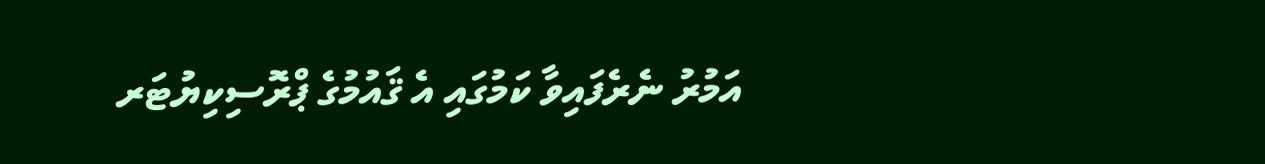އަމުރު ނެރެފައިވާ ކަމުގައި އެ ޤައުމުގެ ޕްރޮސިކިޔުޓަރ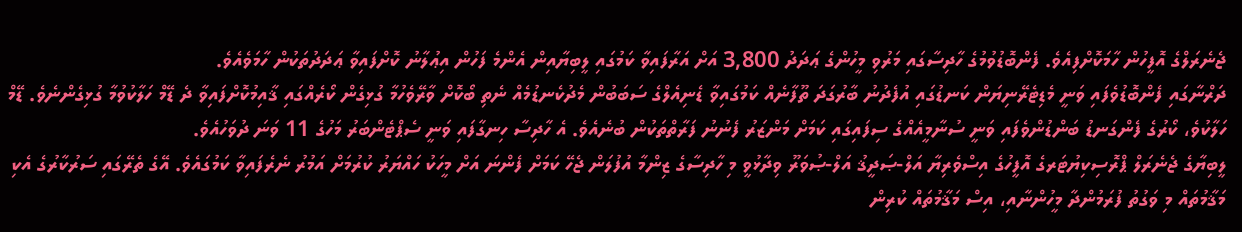ޖެނެރަލްގެ އޮފީހުން ހާމަކޮށްފިއެވެ. ފެންބޮޑުވުމުގެ ހާދިސާގައި މަރުވި މީހުންގެ ޢަދަދު 3,800 އަށް އަރާފައިވާ ކަމުގައި ލީބިޔާއިން އެންމެ ފަހުން އިޢުލާނު ކޮށްފައިވާ ޢަދަދުތަކުން ހާމަވެއެވެ.
ދަރްނާގައި ފެންބޮޑުވެފައި ވަނީ މެޑިޓެރޭނިޔަން ކަނޑުގައި އުފެދުނު ބާރުގަދަ ތޫފާނެއް ކަމުގައިވާ ޑެނިއެލްގެ ސަބަބުން މެދުކެނޑުމެއް ނެތި ބޯކޮށް ވާރޭވެހުމާ ގުޅިގެން ކޯރެއްގައި ޤާއިމުކޮށްފައިވާ ދެ ޑޭމް ހަލާކުވުމާ ގުޅިގެންނެވެ. ޑޭމް ހަލާކުވެ، ކޯރުގެ ފެންގަނޑު ބަންޑުންވެފައި ވަނީ ސުނާމީއެއްގެ ސިފައިގައި ކަމަށް މަންޒަރު ފެނުނު ފަރާތްތަކުން ބުނެއެވެ. އެ ހާދިސާ ހިނގާފައި ވަނީ ސެޕްޓެންބަރު މަހުގެ 11 ވަނަ ދުވަހުއެވެ.
ލީބިޔާގެ ޖެނެރަލް ޕްރޮސިކިޔުޓަރގެ އޮފީހުގެ އިސްވެރިޔާ އަލް-ޞަދީޤު އަލް-ޞުވަރޫ ވިދާޅުވީ މި ހާދިސާގެ ޒިންމާ އުފުލަން ޖެހޭ ކަމަށް ފެންނަ އަށް މީހަކު ހައްޔަރު ކުރުމަށް އަމުރު ނެރެފައިވާ ކަމުގައެވެ. އޭގެ ތެރޭގައި ސަރުކާރުގެ އެކި މަޤާމުތައް މި ވަގުތު ފުރަމުންދާ މީހުންނާއި، އިސް މަޤާމުތައް ކުރިން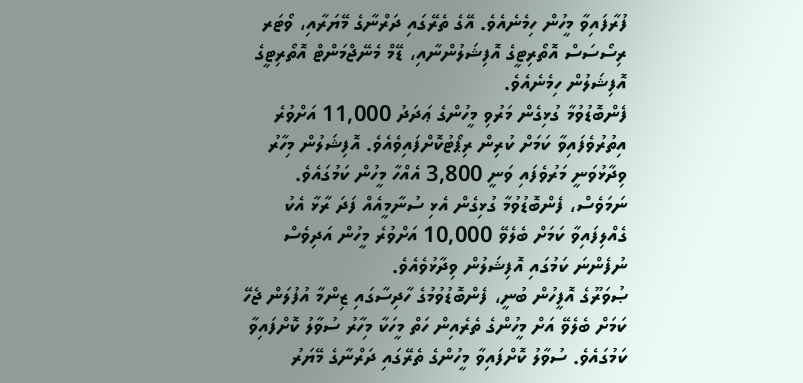ފުރާފައިވާ މީހުން ހިމެނެއެވެ. އޭގެ ތެރޭގައި ދަރްނާގެ މޭޔަރާއި، ވޯޓަރ ރިސޯސަސް އޮތޯރިޓީގެ އޮފިޝަލުންނާއި، ޑޭމް މެނޭޖްމަންޓް އޮތޯރިޓީގެ އޮފިޝަލުން ހިމެނެއެވެ.
ފެންބޮޑުވުމާ ގުޅިގެން މަރުވި މީހުންގެ ޢަދަދު 11,000 އަށްވުރެ އިތުރުވެފައިވާ ކަމަށް ކުރިން ރިޕޯޓުކޮށްފައިވެއެވެ. އޮފިޝަލުން މިހާރު ވިދާޅުވަނީ މަރުވެފައި ވަނީ 3,800 އެއްހާ މީހުން ކަމުގައެވެ. ނަމަވެސް، ފެންބޮޑުވުމާ ގުޅިގެން އެޅި ސުނާމީއެއް ފަދަ ރާޅާ އެކު ގެއްލިފައިވާ ކަމަށް ބެލެވޭ 10,000 އަށްވުރެ މީހުން އަދިވެސް ނުފެންނަ ކަމުގައި އޮފިޝަލުން ވިދާޅުވެއެވެ.
ޞުވަރޫގެ އޮފީހުން ބުނީ، ފެންބޮޑުވުމުގެ ހާދިސާގައި ޒިންމާ އުފުލަން ޖެހޭ ކަމަށް ބެލެވޭ އަށް މީހުންގެ ތެރެއިން ހަތް މީހަކާ މިހާރު ސުވާލު ކޮށްފައިވާ ކަމުގައެވެ. ސުވާލު ކޮށްފައިވާ މީހުންގެ ތެރޭގައި ދަރްނާގެ މޭޔަރު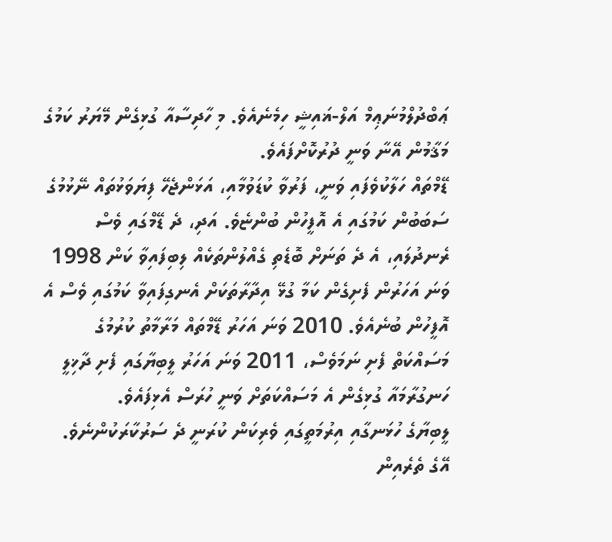ޢަބްދުލްމުނަޢިމް އަލް-ޣައިޝީ ހިމެނެއެވެ. މި ހާދިސާއާ ގުޅިގެން މޭޔަރު ކަމުގެ މަޤާމުން އޭނާ ވަނީ ދުރުކޮށްފައެވެ.
ޑޭމްތައް ހަލާކުވެފައި ވަނީ، ފަރުވާ ކުޑަވުމާއި، އަޅަންޖެހޭ ފިޔަވަޅުތައް ނޭޅުމުގެ ސަބަބުން ކަމުގައި އެ އޮފީހުން ބުންޏެވެ. އަދި، ދެ ޑޭމްގައި ވެސް ރެނދުލައި، އެ ދެ ތަނަށް ބޮޑެތި ގެއްލުންތަކެއް ލިބިފައިވާ ކަން 1998 ވަނަ އަހަރުން ފެށިގެން ކަމާ ގުޅޭ އިދާރާތަކަށް އެނގިފައިވާ ކަމުގައި ވެސް އެ އޮފީހުން ބުނެއެވެ. 2010 ވަނަ އަހަރު ޑޭމްތައް މަރާމާތު ކުރުމުގެ މަސައްކަތް ފެށި ނަމަވެސް، 2011 ވަނަ އަހަރު ލީބިޔާގައި ފެށި ދާޚިލީ ހަނގުރާމައާ ގުޅިގެން އެ މަސައްކަތަށް ވަނީ ހުރަސް އެޅިފައެވެ.
ލީބިޔާގެ ހުޅަނގާއި އިރުމަތީގައި ވެރިކަން ކުރަނީ ދެ ސަރުކާރަކުންނެވެ. އޭގެ ތެރެއިން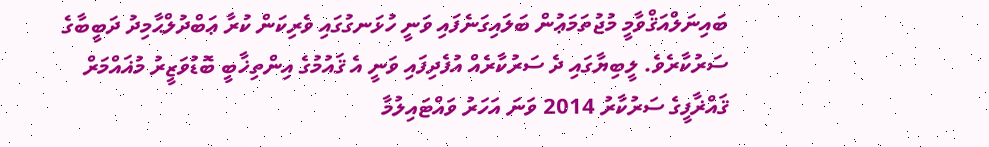ބައިނަލްއަޤްވާމީ މުޖުތަމަޢުން ބަލައިގަނެފައި ވަނީ ހުޅަނގުގައި ވެރިކަން ކުރާ ޢަބްދުލްޙާމިދު ދަބީބާގެ ސަރުކާރެވެ. ލީބިޔާގައި ދެ ސަރުކާރެއް އުފެދިފައި ވަނީ އެ ޤައުމުގެ އިންތިޚާބީ ބޮޑުވަޒީރު މުޣައްމަރް ޤައްޜާފީގެ ސަރުކާރު 2014 ވަނަ އަހަރު ވައްޓައިލުމާ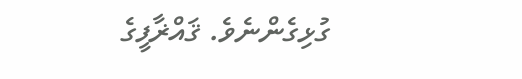ގުޅިގެންނެވެ. ޤައްޜާފީގެ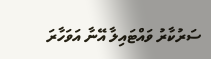ސަރުކާރު ވައްޓައިލާ އޭނާ އަވަހާރަ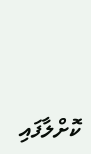ކޮށްލާފައި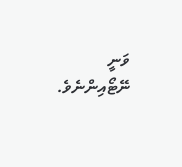ވަނީ ނޭޓޯއިންނެވެ.